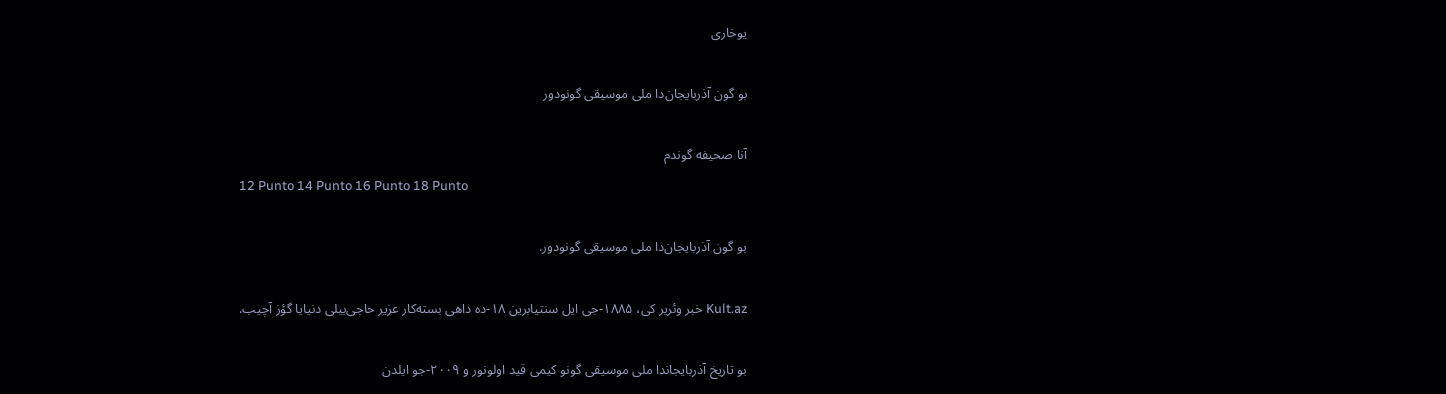یوخاری

بو گون آذربایجان‌دا ملی موسیقی گونودور

آنا صحیفه گوندم
12 Punto 14 Punto 16 Punto 18 Punto

بو گون آذربایجان‌دا ملی موسیقی گونودور.

Kult.az خبر وئریر کی، ۱۸۸۵-جی ایل سنتیابرین ۱۸-ده داهی بسته‌کار عزیر حاجی‌بیلی دنیایا گؤز آچیب.

بو تاریخ آذربایجاندا ملی موسیقی گونو کیمی قید اولونور و ۲۰۰۹-جو ایلدن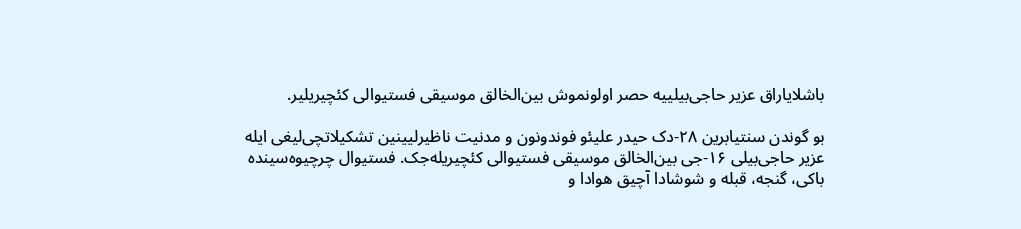باشلایاراق عزیر حاجی‌بیلییه حصر اولونموش بین‌الخالق موسیقی فستیوالی کئچیریلیر.

بو گوندن سنتیابرین ۲۸-دک حیدر علیئو فوندونون و مدنیت ناظیرلیینین تشکیلاتچی‌لیغی ایله عزیر حاجی‌بیلی ۱۶-جی بین‌الخالق موسیقی فستیوالی کئچیریله‌جک. فستیوال چرچیوه‌سینده باکی، گنجه، قبله و شوشادا آچیق هوادا و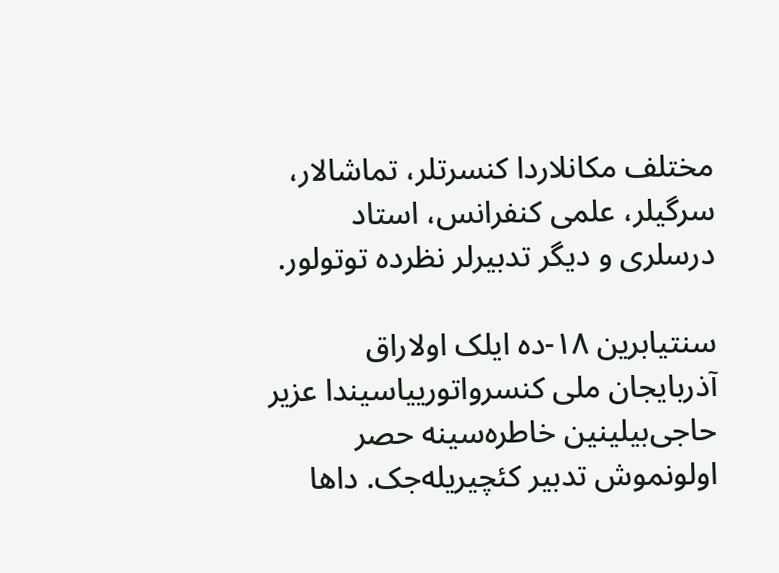مختلف مکانلاردا کنسرتلر، تماشالار، سرگیلر، علمی کنفرانس، استاد درسلری و دیگر تدبیرلر نظرده توتولور.

سنتیابرین ۱۸-ده ایلک اولاراق آذربایجان ملی کنسرواتورییاسیندا عزیر حاجی‌بیلینین خاطره‌سینه حصر اولونموش تدبیر کئچیریله‌جک. داها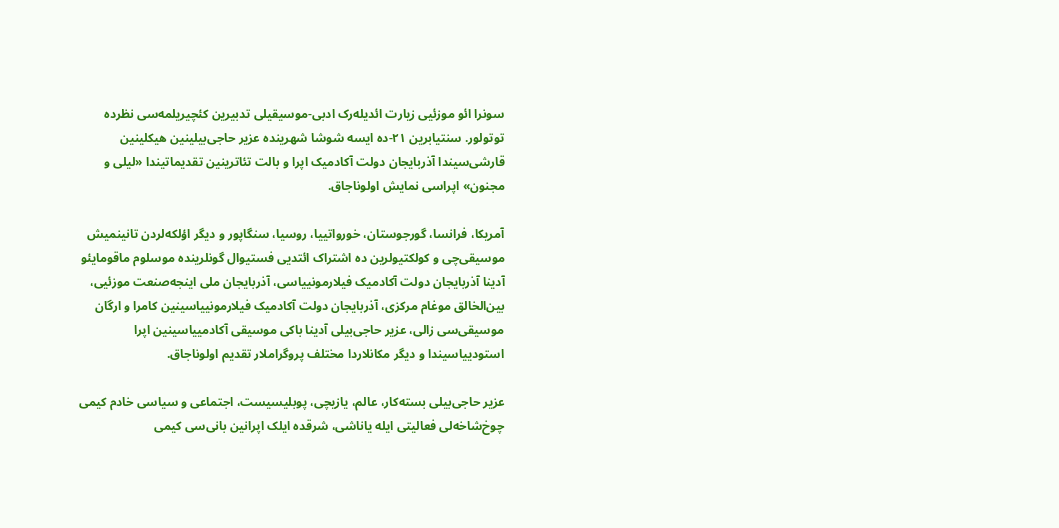سونرا ائو موزئیی زیارت ائدیله‌رک ادبی-موسیقیلی تدبیرین کئچیریلمه‌سی نظرده توتولور. سنتیابرین ۲۱-ده ایسه شوشا شهرینده عزیر حاجی‌بیلینین هیکلینین قارشی‌سیندا آذربایجان دولت آکادمیک اپرا و بالت تئاترینین تقدیماتیندا «لیلی و مجنون» اپراسی نمایش اولوناجاق.

آمریکا، فرانسا، گورجوستان، خورواتییا، روسیا، سنگاپور و دیگر اؤلکه‌لردن تانینمیش موسیقی‌چی و کولکتیولرین ده اشتراک ائتدیی فستیوال گونلرینده موسلوم ماقومایئو آدینا آذربایجان دولت آکادمیک فیلارمونییاسی، آذربایجان ملی اینجه‌صنعت موزئیی، بین‌الخالق موغام مرکزی، آذربایجان دولت آکادمیک فیلارمونییاسینین کامرا و ارگان موسیقی‌سی زالی، عزیر حاجی‌بیلی آدینا باکی موسیقی آکادمییاسینین اپرا استودییاسیندا و دیگر مکانلاردا مختلف پروگراملار تقدیم اولوناجاق.

عزیر حاجی‌بیلی بسته‌کار، عالم، یازیچی، پوبلیسیست، اجتماعی و سیاسی خادم کیمی چوخ‌شاخه‌لی فعالیتی ایله یاناشی، شرقده ایلک اپرانین بانی‌سی کیمی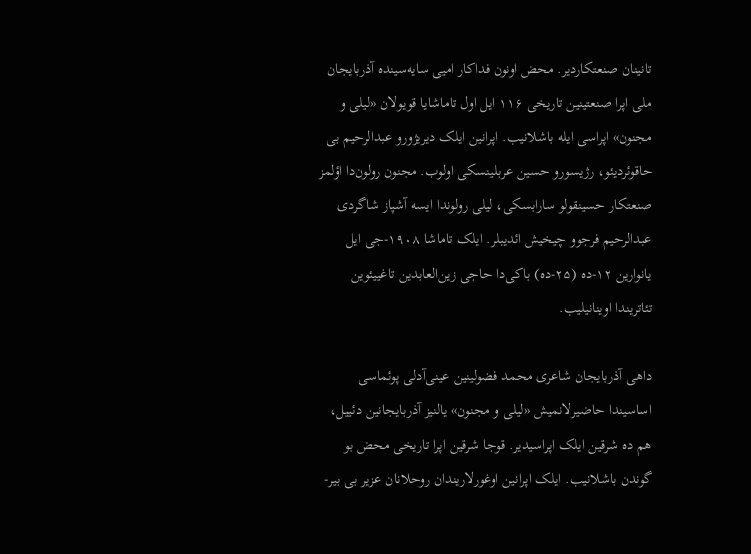تانینان صنعتکاردیر. محض اونون فداکار امیی سایه‌سینده آذربایجان ملی اپرا صنعتینین تاریخی ۱۱۶ ایل اول تاماشایا قویولان «لیلی و مجنون» اپراسی ایله باشلانیب. اپرانین ایلک دیریژورو عبدالرحیم بی حاقوئردیئو، رژیسورو حسین عربلینسکی اولوب. مجنون رولون‌دا اؤلمز صنعتکار حسینقولو سارابسکی، لیلی رولوندا ایسه آشپاز شاگردی عبدالرحیم فرجوو چیخیش ائدیبلر. ایلک تاماشا ۱۹۰۸-جی ایل یانوارین ۱۲-ده (۲۵-ده) باکی‌دا حاجی زین‌العابدین تاغییئوین تئاتریندا اوینانیلیب.

داهی آذربایجان شاعری محمد فضولینین عینی‌آدلی پوئماسی اساسیندا حاضیرلانمیش «لیلی و مجنون» یالنیز آذربایجانین دئییل، هم ده شرقین ایلک اپراسیدیر. قوجا شرقین اپرا تاریخی محض بو گوندن باشلانیب. ایلک اپرانین اوغورلاریندان روحلانان عزیر بی بیر-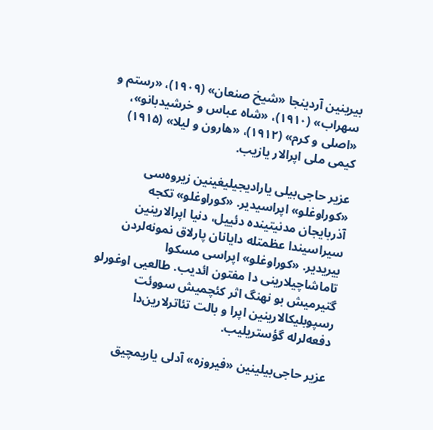بیرینین آردینجا «شیخ صنعان» (۱۹۰۹)، «رستم و سهراب» (۱۹۱۰)، «شاه عباس و خرشیدبانو»، «اصلی و کرم» (۱۹۱۲)، «هارون و لیلا» (۱۹۱۵) کیمی ملی اپرالار یازیب.

عزیر حاجی‌بیلی یارادیجیلیغینین زیروه‌سی «کوراوغلو» اپراسیدیر. «کوراوغلو» تکجه آذربایجان مدنیتینده دئییل، دنیا اپرالارینین سیراسیندا عظمتله دایانان پارلاق نمونه‌لردن بیریدیر. «کوراوغلو» اپراسی مسکوا تاماشاچیلارینی دا مفتون ائدیب. طالعیی اوغورلو گتیرمیش بو نهنگ اثر کئچمیش سووئت رسپوبلیکالارینین اپرا و بالت تئاترلارین‌دا دفعه‌لرله گؤستریلیب.

عزیر حاجی‌بیلینین «فیروزه» آدلی یاریمچیق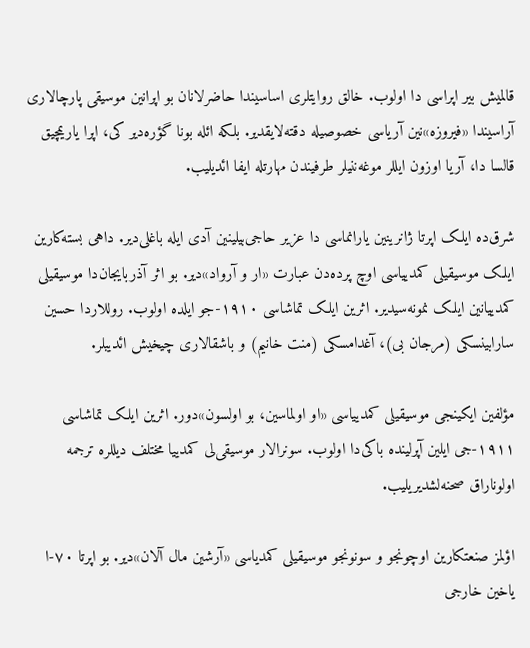قالمیش بیر اپراسی دا اولوب. خالق روایتلری اساسیندا حاضرلانان بو اپرانین موسیقی پارچالاری آراسیندا «فیروزه»نین آریاسی خصوصیله دقته‌لایقدیر. بلکه ائله بونا گؤره‌دیر کی، اپرا یاریمچیق قالسا دا، آریا اوزون ایللر موغه‌ننیلر طرفیندن مهارتله ایفا ائدیلیب.

شرق‌ده ایلک اپرتا ژانرینین یارانماسی دا عزیر حاجی‌بیلینین آدی ایله باغلی‌دیر. داهی بسته‌کارین ایلک موسیقیلی کمدییاسی اوچ پرده‌دن عبارت «ار و آرواد»دیر. بو اثر آذربایجان‌دا موسیقیلی کمدییانین ایلک نمونه‌سیدیر. اثرین ایلک تماشاسی ۱۹۱۰-جو ایلده اولوب. روللاردا حسین سارابینسکی (مرجان بی)، آغدامسکی (منت خانیم) و باشقالاری چیخیش ائدیبلر.

مؤلفین ایکینجی موسیقیلی کمدییاسی «او اولماسین، بو اولسون»دور. اثرین ایلک تماشاسی ۱۹۱۱-جی ایلین آپرلینده باکی‌دا اولوب. سونرالار موسیقی‌لی کمدییا مختلف دیللره ترجمه اولوناراق صحنه‌لشدیریلیب.

اؤلمز صنعتکارین اوچونجو و سونونجو موسیقیلی کمدیاسی «آرشین مال آلان»دیر. بو اپرتا ۷۰-ا یاخین خارجی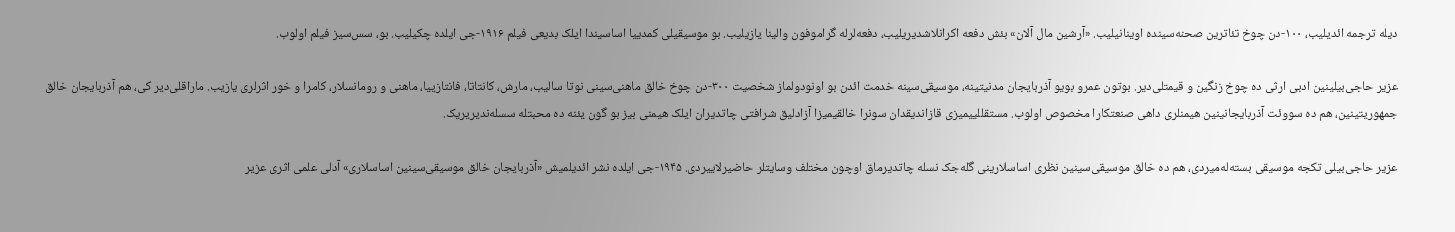دیله ترجمه ائدیلیب، ۱۰۰-دن چوخ تئاترین صحنه‌سینده اوینانیلیب. «آرشین مال آلان» بئش دفعه اکرانلاشدیریلیب، دفعه‌لرله گراموفون والینا یازیلیب. بو موسیقیلی کمدییا اساسیندا ایلک بدیعی فیلم ۱۹۱۶-جی ایلده چکیلیب. بو، سس‌سیز فیلم اولوب.

عزیر حاجی‌بیلینین ادبی ارثی ده چوخ زنگین و قیمتلی‌دیر. بوتون عمرو بویو آذربایجان مدنیتینه، موسیقی‌سینه خدمت ائد‌ن بو اونودولماز شخصیت ۳۰۰-دن چوخ خالق ماهنی‌سینی نوتا سالیب، مارش، کانتاتا، فانتازییا، ماهنی و رومانسلار، کامرا و خور اثرلری یازیب. ماراقلی‌دیر کی، هم آذربایجان خالق جمهوریتینین، هم ده سووئت آذربایجانینین هیمنلری داهی صنعتکارا مخصوص اولوب. مستقللییمیزی قازاندیقدان سونرا خالقیمیزا آزادلیق شرافتی چاتدیران ایلک هیمنی بیز بو گون یئنه ده محبتله سسله‌ندیریریک.

عزیر حاجی‌بیلی تکجه موسیقی بسته‌له‌میردی، هم ده خالق موسیقی‌سینین نظری اساسلارینی گله‌جک نسله چاتدیرماق اوچون مختلف وسایتلر حاضیرلاییردی. ۱۹۴۵-جی ایلده نشر ائدیلمیش «آذربایجان خالق موسیقی‌سینین اساسلاری» آدلی علمی اثری عزیر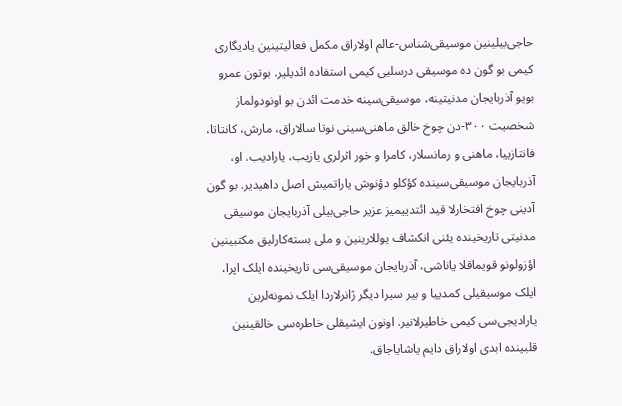حاجی‌بیلینین موسیقی‌شناس-عالم اولاراق مکمل فعالیتینین یادیگاری کیمی بو گون ده موسیقی درسلیی کیمی استفاده ائدیلیر. بوتون عمرو بویو آذربایجان مدنیتینه، موسیقی‌سینه خدمت ائد‌ن بو اونودولماز شخصیت ۳۰۰-دن چوخ خالق ماهنی‌سینی نوتا سالاراق، مارش، کانتاتا، فانتازییا، ماهنی و رمانسلار، کامرا و خور اثرلری یازیب، یارادیب. او، آذربایجان موسیقی‌سینده کؤکلو دؤنوش یاراتمیش اصل داهیدیر. بو گون آدینی چوخ افتخارلا قید ائتدییمیز عزیر حاجی‌بیلی آذربایجان موسیقی مدنیتی تاریخینده یئنی انکشاف یوللارینین و ملی بسته‌کارلیق مکتبینین اؤزولونو قویماقلا یاناشی، آذربایجان موسیقی‌سی تاریخینده ایلک اپرا، ایلک موسیقیلی کمدییا و بیر سیرا دیگر ژانرلاردا ایلک نمونه‌لرین یارادیجی‌سی کیمی خاطیرلانیر. اونون ایشیقلی خاطره‌سی خالقینین قلبینده ابدی اولاراق دایم یاشایاجاق.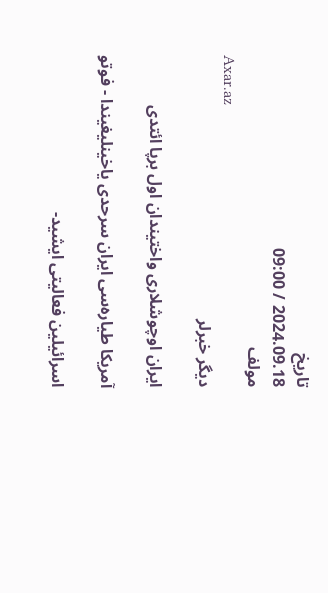تاریخ
2024.09.18 / 09:00
مولف
Axar.az
دیگر خبرلر

ایران اوچوشلاری واختیندان اول برپا ائتدی

آمریکا طیاره‌سی ایران سرحدی یاخینلیغیندا - فوتو

اسرائیلین فعالیتی ایشید-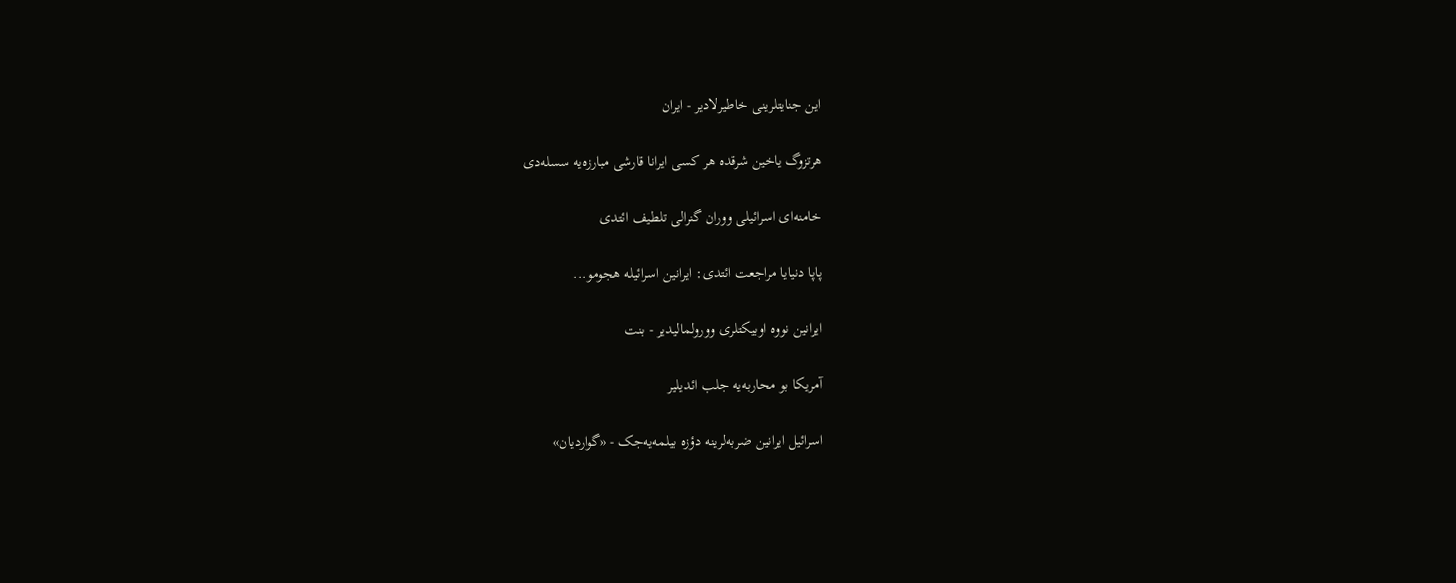این جنایتلرینی خاطیرلادیر - ایران

هرتزوگ یاخین شرقده هر کسی ایرانا قارشی مبارزه‌یه سسله‌دی

خامنه‌ای اسرائیلی ووران گنرالی تلطیف ائتدی

پاپا دنیایا مراجعت ائتدی: ایرانین اسرائیله هجومو...

ایرانین نووه اوبیکتلری وورولمالیدیر - بنت

آمریکا بو محاربه‌یه جلب ائدیلیر

اسرائیل ایرانین ضربه‌لرینه دؤزه بیلمه‌یه‌جک - «گواردیان»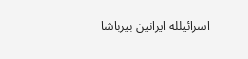اسرائیلله ایرانین بیرباشا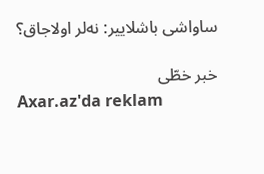ساواشی باشلاییر: نه‌لر اولاجاق؟

خبر خطّی
Axar.az'da reklam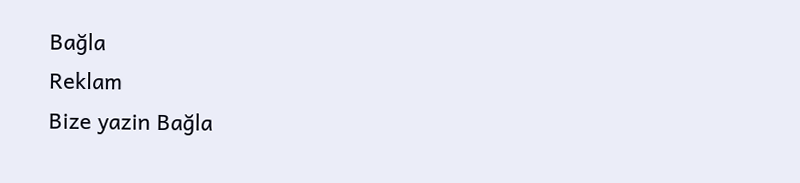Bağla
Reklam
Bize yazin Bağla